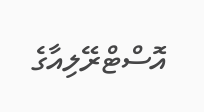އޮސްޓްރޭލިއާގެ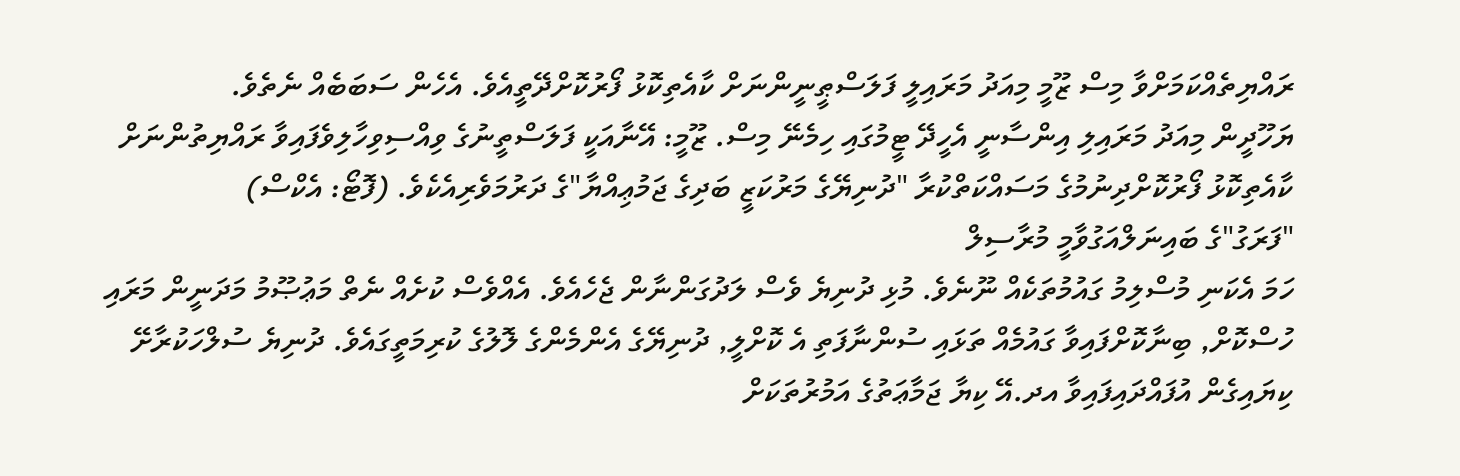ރައްޔިތެއްކަމަށްވާ މިސް ޒޫމީ މިއަދު މަރައިލީ ފަލަސްޠީނީންނަށް ކާއެތިކޮޅު ފޯރުކޮށްދޭތީއެވެ. އެހެން ސަބަބެއް ނެތެވެ.
ޔަހޫދީން މިއަދު މަރައިލި އިންސާނީ އެހީދޭ ޓީމުގައި ހިމެނޭ މިސް. ޒޫމީ: އޭނާއަކީ ފަލަސްތީނުގެ ވިއްސިވިހާލިވެފައިވާ ރައްޔިތުންނަށް ކާއެތިކޮޅު ފޯރުކޮށްދިނުމުގެ މަސައްކަތްކުރާ "ދުނިޔޭގެ މަރުކަޒީ ބަދިގެ ޖަމުޢިއްޔާ"ގެ ދަރުމަވެރިއެކެވެ. (ފޮޓޯ: އެކްސް)
"ފަރަގު"ގެ ބައިނަލްއަގުވާމީ މުރާސިލް
ހަމަ އެކަނި މުސްލިމު ގައުމުތަކެއް ނޫނެވެ. މުޅި ދުނިޔެ ވެސް ލަދުގަންނާން ޖެހެއެވެ. އެއްވެސް ކުށެއް ނެތް މަޢުޞޫމު މަދަނީން މަރައި ހުސްކޮށް, ބިނާކޮށްފައިވާ ގައުމެއް ތަޅައި ސުންނާފަތި އެ ކޮށްލީ, ދުނިޔޭގެ އެންމެންގެ ލޮލުގެ ކުރިމަތީގައެވެ. ދުނިޔެ ސުލްހަކުރާށޭ ކިޔައިގެން އުފައްދައިފައިވާ އދ.އޭ ކިޔާ ޖަމާޢަތުގެ އަމުރުތަކަށް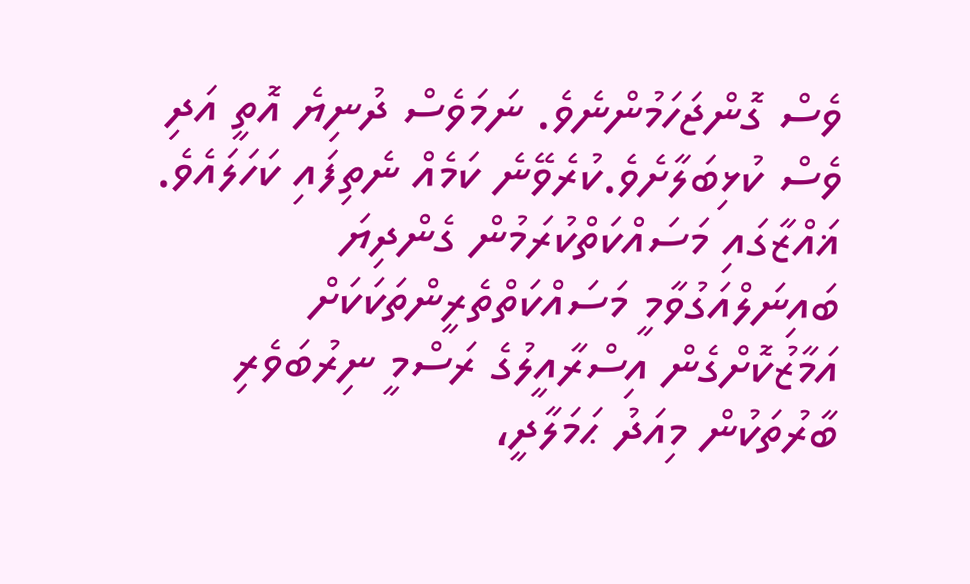ވެސް ގޮންޖަހަމުންނެވެ. ނަމަވެސް ދުނިޔެ އޮތީ އަދި ވެސް ކުޅިބަލާށެވެ.ކުރެވޭނެ ކަމެއް ނެތިފައި ކަހަލައެވެ.
ޣައްޒާގައި މަސައްކަތްކުރަމުން ގެންދިޔަ ބައިނަލްއަގުވާމީ މަސައްކަތްތެރީންތަކަކަށް އަމާޒުކޮށްގެން އިސްރާއީލުގެ ރަސްމީ ނިރުބަވެރި ބާރުތަކުން މިއަދު ޙަމަލާދީ،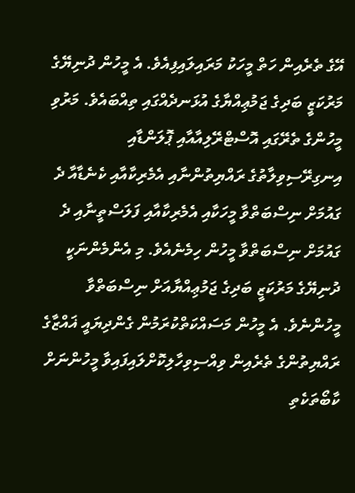އޭގެ ތެރެއިން ހަތް މީހަކު މަރައިލައިފިއެވެ. އެ މީހުން ދުނިޔޭގެ މަރުކަޒީ ބަދިގެ ޖަމުޢިއްޔާގެ އުޅަނދެއްގައި ތިއްބައެވެ. މަރުވި މީހުންގެ ތެރޭގައި އޮސްޓްރޭލިއާއާއި ޕޮލަންޑާއި އިނގިރޭސިވިލާތުގެ ރައްޔިތުންނާއި އެމެރިކާއާއި ކެނެޑާއާ ދެ ގައުމަށް ނިސްބަތްވާ މީހަކާއި އެމެރިކާއާއި ފަލަސްތީނާއި ދެ ގައުމަށް ނިސްބަތްވާ މީހުން ހިމެނެއެވެ. މި އެންމެންނަކީ ދުނިޔޭގެ މަރުކަޒީ ބަދިގެ ޖަމުޢިއްޔާއަށް ނިސްބަތްވާ މީހުންނެވެ. އެ މީހުން މަސައްކަތްކުރަމުން ގެންދިޔައީ ޣައްޒާގެ ރައްޔިތުންގެ ތެރެއިން ވިއްސިވިހާލިކޮށްލައިފައިވާ މީހުންނަށް ކާބޯތަކެތި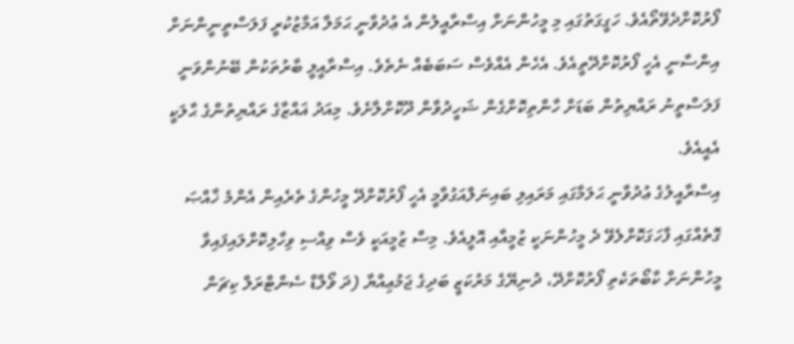ފޯރުކޮށްދެވޭތޯއެވެ. ހަގީގަތުގައި މި މީހުންނަށް އިސްރާއީލުން އެ ޢުދުވާނީ ޙަމަލާ އަމާޒުކުރީ ފަލަސްތީނީންނަށް އިންސާނީ އެހީ ފޯރުކޮށްދޭތީއެވެ. އެހެން އެއްވެސް ސަބަބެއް ނެތެވެ. އިސްރާއީލީ ބާރުތަކުން ބޭނުންވަނީ ފަލަސްތީނު ރައްޔިތުން ބަޑަށް ހާންތިކޮށްގެން ޝަހީދުވާން ދޫކޮށްލާށެވެ. މިއަދު ޣައްޒާގެ ރައްޔިތުންގެ ޙާލަކީ އެއީއެވެ.
އިސްރާއީލުގެ ޢުދުވާނީ ޙަލަމާގައި މަރައިލި ބައިނަލްއަގުވާމީ އެހީ ފޯރުކޮށްދޭ މީހުންގެ ތެރެއިން އެންމެ ޚާއްޞަ ގޮތެއްގައި ފާހަގަކޮށްލެވޭ ދެ މީހުންނަކީ ޒުމީއާއި އޮލީއެވެ. މިސް ޒުމީއަކީ ވެސް ވިއްސި ވިހާލިކޮށްލައިފައިވާ މީހުންނަށް ކާބޯތަކެތި ފޯރުކޮށްދޭ، ދުނިޔޭގެ މަރުކަޒީ ބަދިގެ ޖަމުޢިއްޔާ (ދަ ވޯލްޑް ސެންޓްރަލް ކިޗަން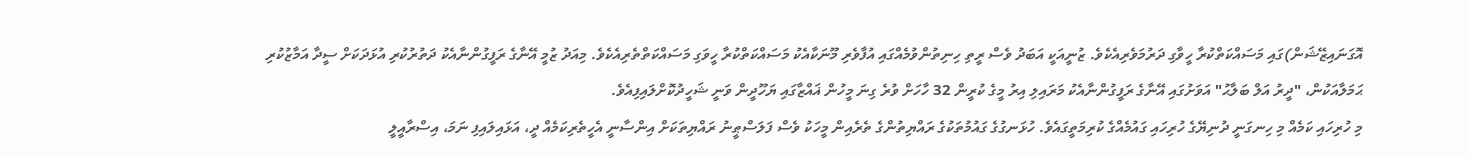އޮގަނައިޒޭޝަން)ގައި މަސައްކަތްކުރާ ހީވާގި ދަރުމަވެރިއެކެވެ. ޒުނީއަކީ އަބަދު ވެސް ރީތި ހިނިތުންވުމެއްގައި އުފާވެރި މޫނަކާއެކު މަސައްކަތްކުރާ ހީވަގި މަސައްކަތްތެރިއެކެވެ. މިއަދު ޒުމީ އޭނާގެ ރަފީގުންނާއެކު ދަތުރުކުރި އުޅަދަކަށް ސީދާ އަމާޒުކުރި ޙަމަލާއަކުން، "ދީރު އަލް ބަލާޙު" އަވަށުގައި އޭނާގެ ރަފީގުންނާއެކު މަރައިލި އިރު މީގެ ކުރީން 32 ހާހަށް ވުރެ ގިނަ މީހުން ޣައްޒާގައި ޔަހޫދީން ވަނީ ޝަހީދުކޮށްލައިފިއެވެ.
މި ހުރިހައި ކަމެއް މި ހިނގަނީ ދުނިޔޭގެ ހުރިހައި ގައުމެއްގެ ކުރިމަތީގައެވެ. ހުޅަނގުގެ ގައުމުތަކުގެ ރައްޔިތުންގެ ތެރެއިން މީހަކު ވެސް ފަލަސްޠީނު ރައްޔިތަކަށް އިންސާނީ އެހީތެރިކަމެއް ދީ، އަޅައިލައިފި ނަމަ، އިސްރާއީލީ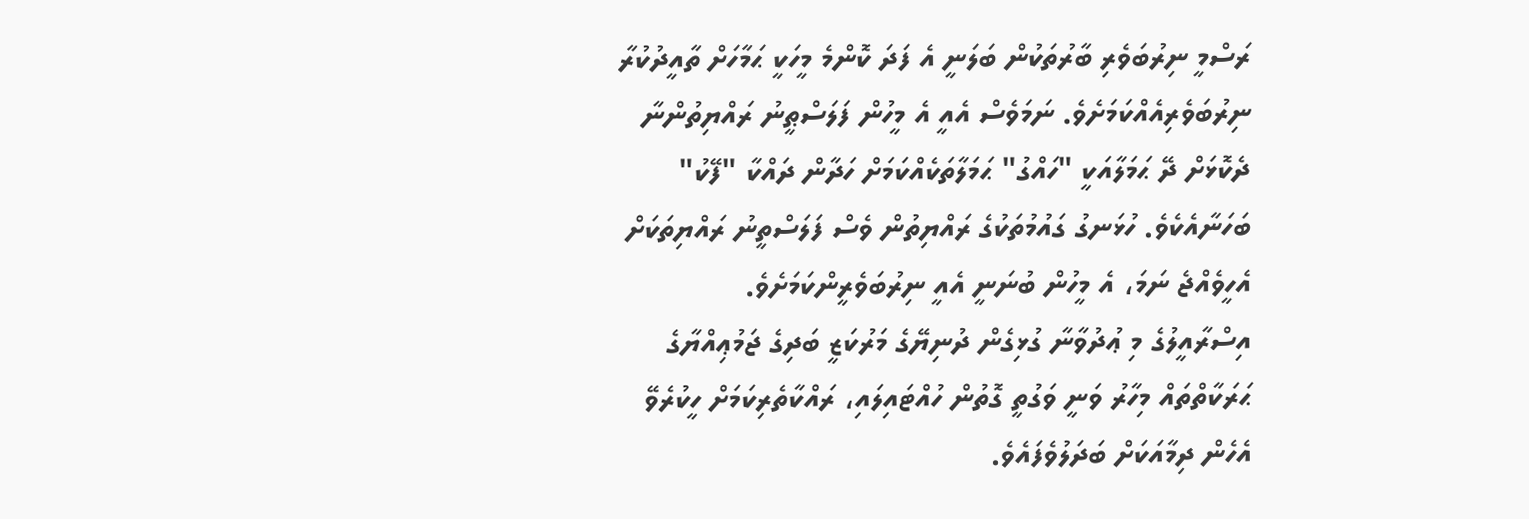ރަސްމީ ނިރުބަވެރި ބާރުތަކުން ބަލަނީ އެ ފަދަ ކޮންމެ މީހަކީ ޙަމާހަށް ތާއީދުކުރާ ނިރުބަވެރިއެއްކަމަށެވެ. ނަމަވެސް އެއީ އެ މީހުން ފަލަސްޠީނު ރައްޔިތުންނާ ދެކޮޅަށް ދޭ ޙަމަލާއަކީ "ހައްގު" ޙަމަލާތަކެއްކަމަށް ހަދާން ދައްކާ "ފޭކު" ބަހަނާއެކެވެ. ހުޅަނގު ގައުމުތަކުގެ ރައްޔިތުން ވެސް ފަލަސްތީނު ރައްޔިތަކަށް އެހީވެއްޖެ ނަމަ، އެ މީހުން ބުނަނީ އެއީ ނިރުބަވެރީންކަމަށެވެ.
އިސްރާއީލުގެ މި ޢުދުވާނާ ގުޅިގެން ދުނިޔޭގެ މަރުކަޒީ ބަދިގެ ޖަމުޢިއްޔާގެ ޙަރަކާތްތައް މިހާރު ވަނީ ވަގުތީ ގޮތުން ހުއްޓައިލައި، ރައްކާތެރިކަމަށް ހީކުރެވޭ އެހެން ދިމާއަކަށް ބަދަލުވެފައެވެ.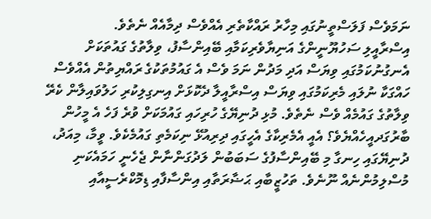ނަމަވެސް ފަލަސްތީނުގައި މިހާރު ރައްކާތެރި އެއްވެސް ދިމާއެއް ނެތެވެ.
އިސްރާއީލި ސަހުޔޫނީންގެ އަނިޔާވެރިކަމާއި ބޭއިންސާފު، ވިލާތުގެ ގައުތަކަށް އެނގުނުކަމުގައި ވިޔަސް އަދި މަދުން ނަމަ ވެސް އެ ގައުމުތަކުގެ ރައްޔިތުން އެއްވެސް ހައްގަކާ ނުލައި މެރިކަމުގައި ވިޔަސް އިސްރާއީލާ ދެކޮޅަށް އިނގިލިކުރި ހަލުވައިލާން ކެރޭ ވިލާތުގެ ގައުމެއް ވެސް ނެތެވެ. މުޅި ދުނިޔޭގެ ހުރިހައި ގައުމަކަށް ވުރެ ފަހެ އެ މީހުން ބާރުގަދއީހެއްޔެވެ؟ އެއީ އެމެރިކާގެ އެހީގައި ދިރިއުޅޭ ނިކަމެތި ގައުމެކެވެ. ވީމާ، މިއަދު، ދުނިޔޭގައި ހިނގާ މި ބޭއިންސާފުގެ ސަބަބުން ލަދުގަންނާން ޖެހެނީ ހަމައެކަނި މުސްލިމުންނެއް ނޫނެވެ. ތަހުޒީބާއި ޙަޟާރަތާއި އިންސާފާއި ޑިމޮކްރެސީއާއި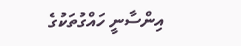އިންސާނީ ހައްގުތަކުގެ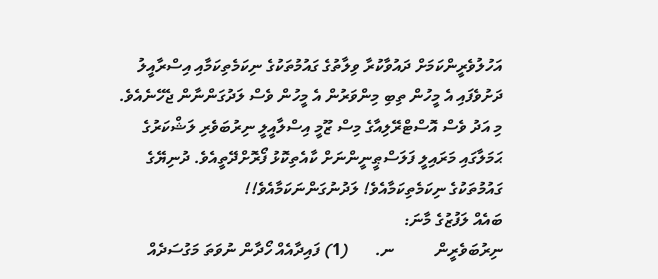އަހުލުވެރީންކަމަށް ދައުވާކުރާ ވިލާތުގެ ގައުމުތަކުގެ ނިކަމެތިކަމާއި އިސްރާއީލު ދަށުވެފައި އެ މީހުން ތިބި މިންވަރުން އެ މީހުން ވެސް ލަދުގަންނާން ޖެހޭނެއެވެ. މި އަދު ވެސް އޮސްޓްރޭލިއާގެ މިސް ޒޫމީ އިސްލާއީލީ ނިރުބަވެރި ލަޝްކަރުގެ ޙަމަލާގައި މަރައިލީ ފަލަސްޠީނީންނަށް ކާއެތިކޮޅު ފޯރޮށްދޭތީއެވެ. ދުނިޔޭގެ ގައުމުތަކުގެ ނިކަމެތިކަމާއެވެ! ލަދުނުގަންނަކަމާއެވެ!!
ބައެއް ލަފުޒުގެ މާނަ:
ނިރުބަވެރީން          ނ.      (1) ފައިދާއެއް ހޯދާން ނުވަތަ މަގުސަދެއް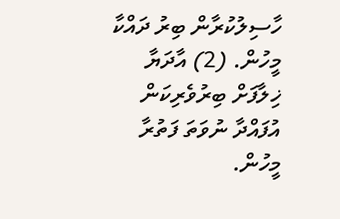ހާސިލުކުރާން ބިރު ދައްކާ މީހުން. (2) އާދަޔާ ޚިލާފަށް ބިރުވެރިކަން އުފައްދާ ނުވަތަ ފަތުރާ މީހުން.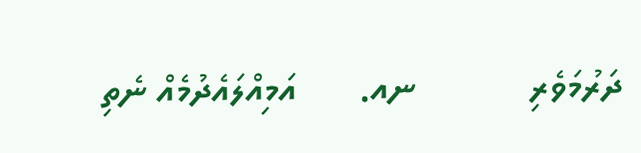ދަރުމަވެރި           ނއ.      އަމިއްލައެދުމެއް ނެތި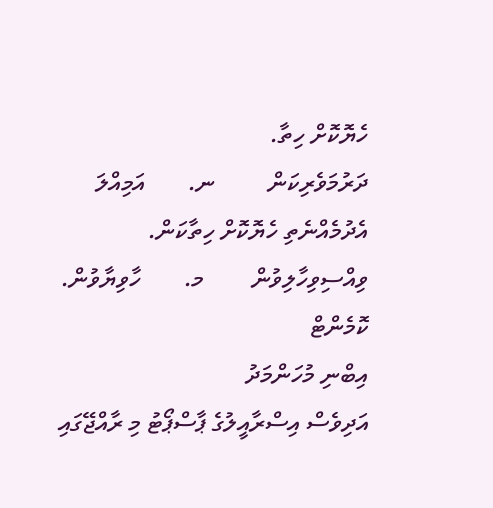ހެޔޮކޮށް ހިތާ.
ދަރުމަވެރިކަން         ނ.       އަމިއްލަ އެދުމެއްނެތި ހެޔޮކޮށް ހިތާކަން.
ވިއްސިވިހާލިވުން        މ.       ހާވިޔާވުން.
ކޮމެންޓް
އިބްނި މުހަންމަދު
އަދިވެސް އިސްރާއީލުގެ ޕާސްޕޯޓު މި ރާއްޖޭގައި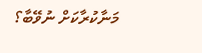މަނާކުރާކަށް ނުވޭބާ؟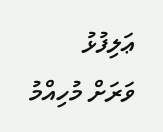ޢަލިފުޅު
ވަރަށް މުހިއްމު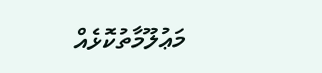މަޢުލޫމާތުކޮޅެއް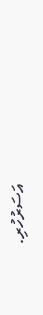އަސަރުހުރި.